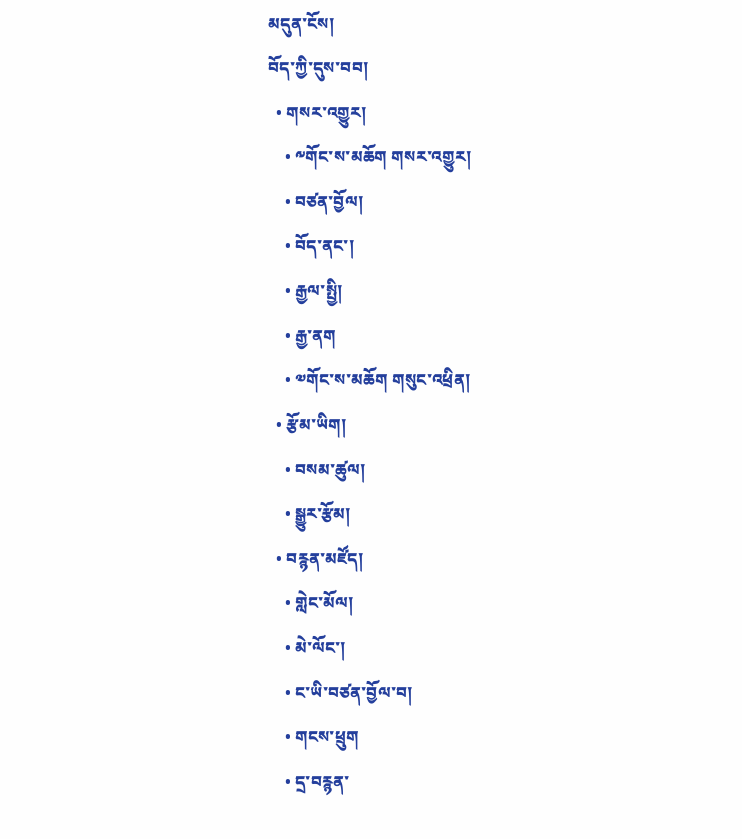མདུན་ངོས།
བོད་ཀྱི་དུས་བབ།
  • གསར་འགྱུར།
    • ༸གོང་ས་མཆོག གསར་འགྱུར།
    • བཙན་བྱོལ།
    • བོད་ནང་།
    • རྒྱལ་སྤྱི།
    • རྒྱ་ནག
    • ༧གོང་ས་མཆོག གསུང་འཕྲིན།
  • རྩོམ་ཡིག།
    • བསམ་ཚུལ།
    • སྒྱུར་རྩོམ།
  • བརྙན་མཛོད།
    • གླེང་མོལ།
    • མེ་ལོང་།
    • ང་ཡི་བཙན་བྱོལ་བ།
    • གངས་ཕྲུག
    • དྲ་བརྙན་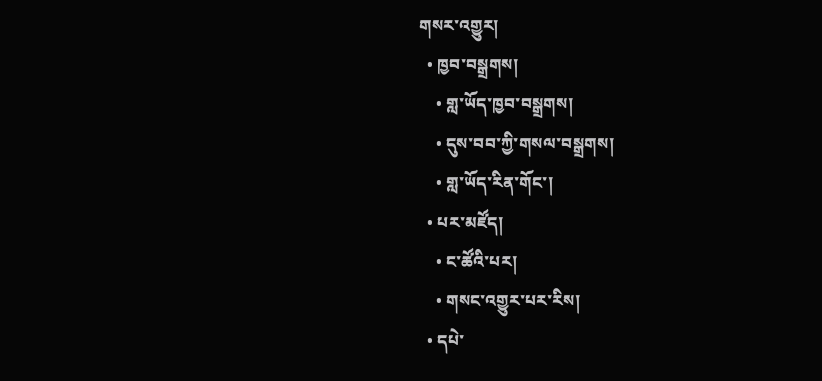གསར་འགྱུར།
  • ཁྱབ་བསྒྲགས།
    • གླ་ཡོད་ཁྱབ་བསྒྲགས།
    • དུས་བབ་ཀྱི་གསལ་བསྒྲགས།
    • གླ་ཡོད་རིན་གོང་།
  • པར་མཛོད།
    • ང་ཚོའི་པར།
    • གསང་འགྱུར་པར་རིས།
  • དཔེ་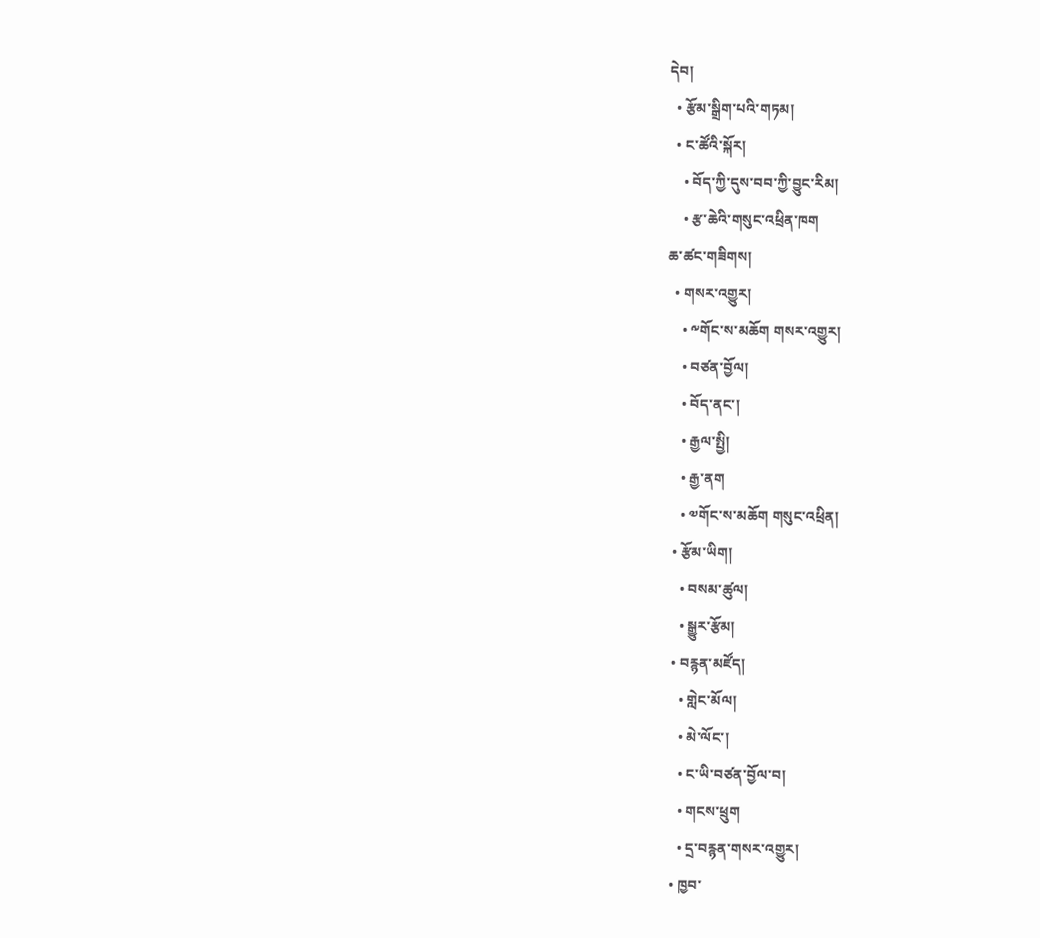དེབ།
  • རྩོམ་སྒྲིག་པའི་གཏམ།
  • ང་ཚོའི་སྐོར།
    • བོད་ཀྱི་དུས་བབ་ཀྱི་བྱུང་རིམ།
    • རྩ་ཆེའི་གསུང་འཕྲིན་ཁག
ཆ་ཚང་གཟིགས།
  • གསར་འགྱུར།
    • ༸གོང་ས་མཆོག གསར་འགྱུར།
    • བཙན་བྱོལ།
    • བོད་ནང་།
    • རྒྱལ་སྤྱི།
    • རྒྱ་ནག
    • ༧གོང་ས་མཆོག གསུང་འཕྲིན།
  • རྩོམ་ཡིག།
    • བསམ་ཚུལ།
    • སྒྱུར་རྩོམ།
  • བརྙན་མཛོད།
    • གླེང་མོལ།
    • མེ་ལོང་།
    • ང་ཡི་བཙན་བྱོལ་བ།
    • གངས་ཕྲུག
    • དྲ་བརྙན་གསར་འགྱུར།
  • ཁྱབ་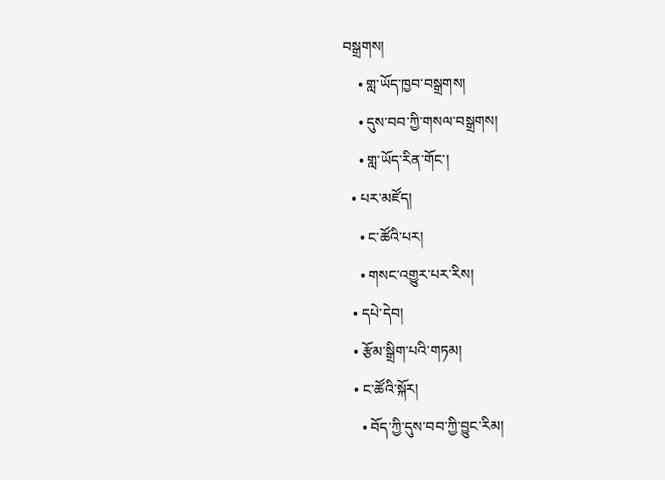བསྒྲགས།
    • གླ་ཡོད་ཁྱབ་བསྒྲགས།
    • དུས་བབ་ཀྱི་གསལ་བསྒྲགས།
    • གླ་ཡོད་རིན་གོང་།
  • པར་མཛོད།
    • ང་ཚོའི་པར།
    • གསང་འགྱུར་པར་རིས།
  • དཔེ་དེབ།
  • རྩོམ་སྒྲིག་པའི་གཏམ།
  • ང་ཚོའི་སྐོར།
    • བོད་ཀྱི་དུས་བབ་ཀྱི་བྱུང་རིམ།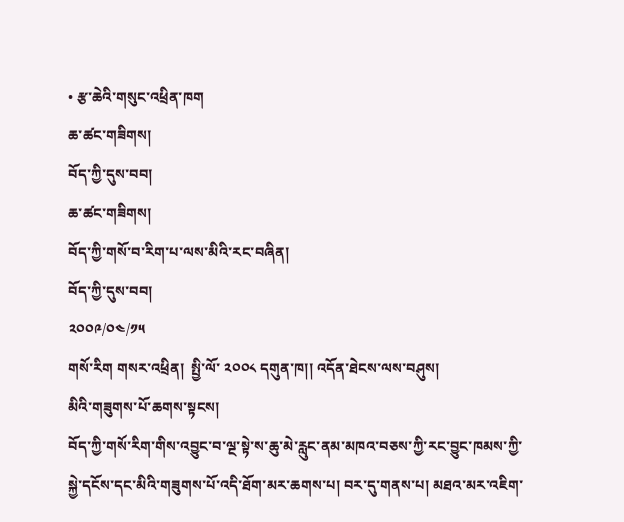• རྩ་ཆེའི་གསུང་འཕྲིན་ཁག
ཆ་ཚང་གཟིགས།
བོད་ཀྱི་དུས་བབ།
ཆ་ཚང་གཟིགས།
བོད་ཀྱི་གསོ་བ་རིག་པ་ལས་མིའི་རང་བཞིན།
བོད་ཀྱི་དུས་བབ།
༢༠༠༩/༠༤/༡༥
གསོ་རིག གསར་འཕྲིན།  སྤྱི་ལོ་ ༢༠༠༨ དགུན་ཁ།། འདོན་ཐེངས་ལས་བཤུས།
མིའི་གཟུགས་པོ་ཆགས་སྟངས།
བོད་ཀྱི་གསོ་རིག་གིས་འབྱུང་བ་ལྔ་སྟེ་ས་ཆུ་མེ་རླུང་ནམ་མཁའ་བཅས་ཀྱི་རང་བྱུང་ཁམས་ཀྱི་སྐྱེ་དངོས་དང་མིའི་གཟུགས་པོ་འདི་ཐོག་མར་ཆགས་པ། བར་དུ་གནས་པ། མཐའ་མར་འཇིག་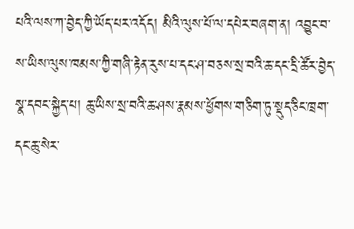པའི་ལས་ཀ་བྱེད་ཀྱི་ཡོད་པར་འདོད། མིའི་ལུས་པོ་ལ་དཔེར་བཞག་ན། འབྱུང་བ་ས་ཡིས་ལུས་ཁམས་ཀྱི་གཞི་རྟེན་རུས་པ་དང་ཤ་བཅས་སྲ་བའི་ཆ་དང་དྲི་ཚོར་བྱེད་སྣ་དབང་སྐྱེད་པ། ཆུ་ཡིས་སྲ་བའི་ཆ་ཤས་རྣམས་ཕྱོགས་གཅིག་ཏུ་སྡུད་ཅིང་ཁྲག་དང་ཆུ་སེར་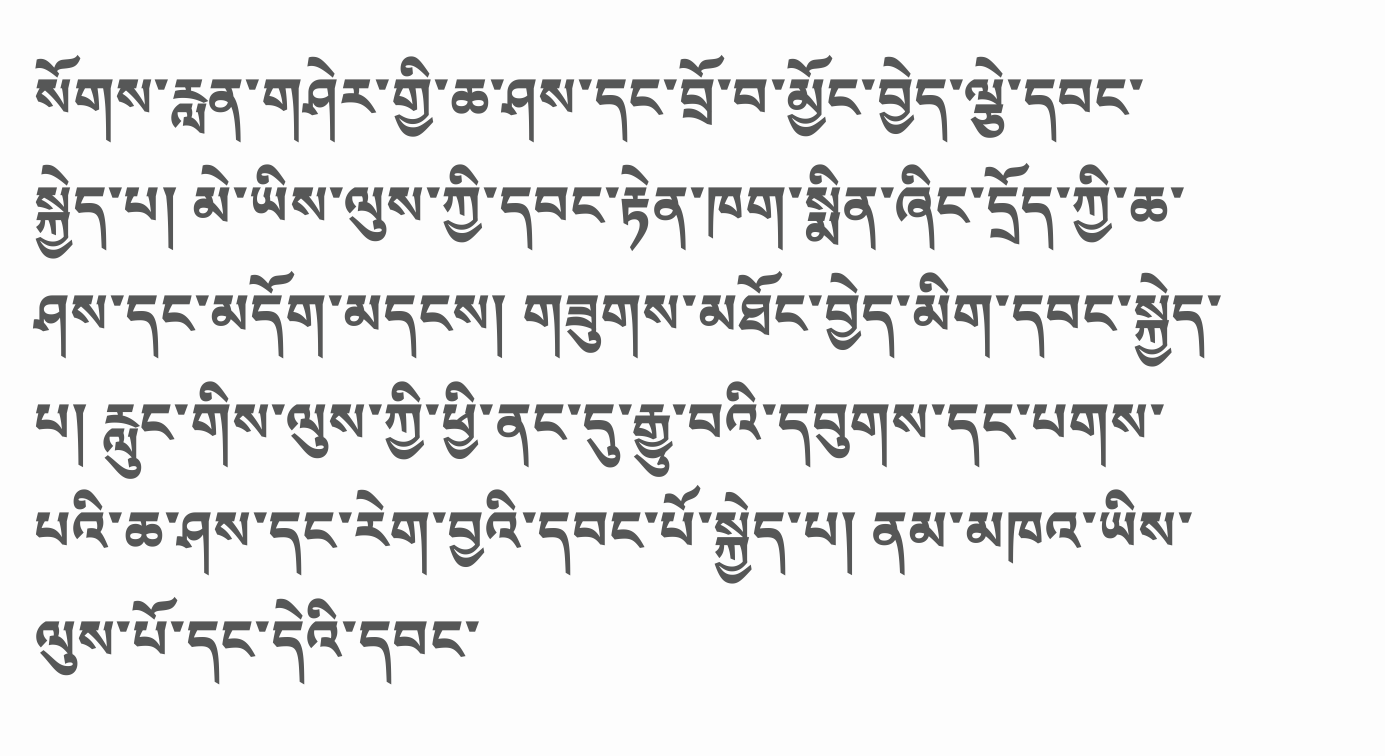སོགས་རླན་གཤེར་གྱི་ཆ་ཤས་དང་བྲོ་བ་མྱོང་བྱེད་ལྕེ་དབང་སྐྱེད་པ། མེ་ཡིས་ལུས་ཀྱི་དབང་རྟེན་ཁག་སྨིན་ཞིང་དྲོད་ཀྱི་ཆ་ཤས་དང་མདོག་མདངས། གཟུགས་མཐོང་བྱེད་མིག་དབང་སྐྱེད་པ། རླུང་གིས་ལུས་ཀྱི་ཕྱི་ནང་དུ་རྒྱུ་བའི་དབུགས་དང་པགས་པའི་ཆ་ཤས་དང་རེག་བྱའི་དབང་པོ་སྐྱེད་པ། ནམ་མཁའ་ཡིས་ལུས་པོ་དང་དེའི་དབང་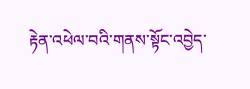རྟེན་འཕེལ་བའི་གནས་སྟོང་འབྱེད་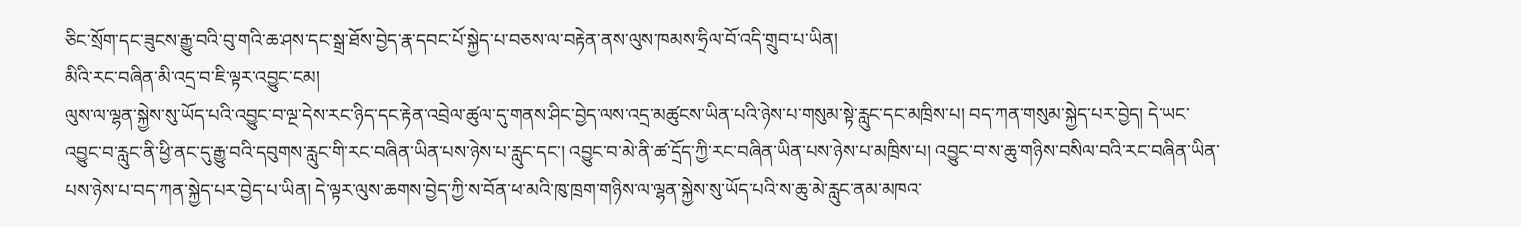ཅིང་སྲོག་དང་ཟུངས་རྒྱུ་བའི་བུ་གའི་ཆ་ཤས་དང་སྒྲ་ཐོས་བྱེད་རྣ་དབང་པོ་སྐྱེད་པ་བཅས་ལ་བརྟེན་ནས་ལུས་ཁམས་ཧྲིལ་བོ་འདི་གྲུབ་པ་ཡིན།
མིའི་རང་བཞིན་མི་འདྲ་བ་ཇི་ལྟར་འབྱུང་ངམ།
ལུས་ལ་ལྷན་སྐྱེས་སུ་ཡོད་པའི་འབྱུང་བ་ལྔ་དེས་རང་ཉིད་དང་རྟེན་འབྲེལ་ཚུལ་དུ་གནས་ཤིང་བྱེད་ལས་འདྲ་མཚུངས་ཡིན་པའི་ཉེས་པ་གསུམ་སྟེ་རླུང་དང་མཁྲིས་པ། བད་ཀན་གསུམ་སྐྱེད་པར་བྱེད། དེ་ཡང་འབྱུང་བ་རླུང་ནི་ཕྱི་ནང་དུ་རྒྱུ་བའི་དབུགས་རླུང་གི་རང་བཞིན་ཡིན་པས་ཉེས་པ་རླུང་དང་། འབྱུང་བ་མེ་ནི་ཚ་དྲོད་ཀྱི་རང་བཞིན་ཡིན་པས་ཉེས་པ་མཁྲིས་པ། འབྱུང་བ་ས་ཆུ་གཉིས་བསིལ་བའི་རང་བཞིན་ཡིན་པས་ཉེས་པ་བད་ཀན་སྐྱེད་པར་བྱེད་པ་ཡིན། དེ་ལྟར་ལུས་ཆགས་བྱེད་ཀྱི་ས་བོན་ཕ་མའི་ཁུ་ཁྲག་གཉིས་ལ་ལྷན་སྐྱེས་སུ་ཡོད་པའི་ས་ཆུ་མེ་རླུང་ནམ་མཁའ་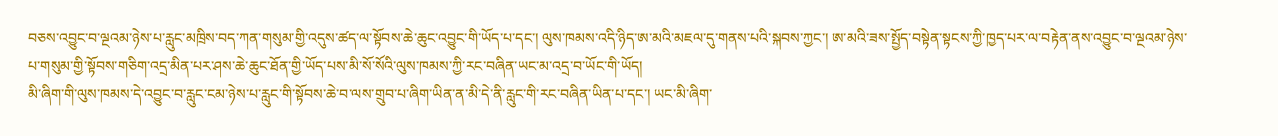བཅས་འབྱུང་བ་ལྔའམ་ཉེས་པ་རླུང་མཁྲིས་བད་ཀན་གསུམ་གྱི་འདུས་ཚད་ལ་སྟོབས་ཆེ་ཆུང་འབྱུང་གི་ཡོད་པ་དང་། ལུས་ཁམས་འདི་ཉིད་ཨ་མའི་མཇལ་དུ་གནས་པའི་སྐབས་ཀྱང་། ཨ་མའི་ཟས་སྤྱོད་བསྟེན་སྟངས་ཀྱི་ཁྱད་པར་ལ་བརྟེན་ནས་འབྱུང་བ་ལྔའམ་ཉེས་པ་གསུམ་གྱི་སྟོབས་གཅིག་འདྲ་མིན་པར་ཤས་ཆེ་ཆུང་ཐོན་གྱི་ཡོད་པས་མི་སོ་སོའི་ལུས་ཁམས་ཀྱི་རང་བཞིན་ཡང་མ་འདྲ་བ་ཡོང་གི་ཡོད།
མི་ཞིག་གི་ལུས་ཁམས་དེ་འབྱུང་བ་རླུང་ངམ་ཉེས་པ་རླུང་གི་སྟོབས་ཆེ་བ་ལས་གྲུབ་པ་ཞིག་ཡིན་ན་མི་དེ་ནི་རླུང་གི་རང་བཞིན་ཡིན་པ་དང་། ཡང་མི་ཞིག་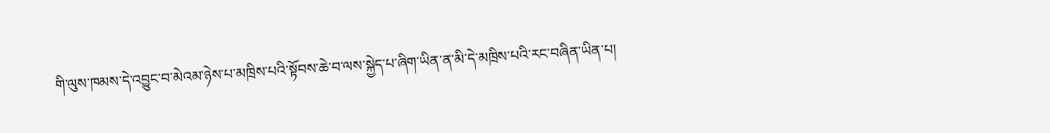གི་ལུས་ཁམས་དེ་འབྱུང་བ་མེའམ་ཉེས་པ་མཁྲིས་པའི་སྟོབས་ཆེ་བ་ལས་སྐྱེད་པ་ཞིག་ཡིན་ན་མི་དེ་མཁྲིས་པའི་རང་བཞིན་ཡིན་པ།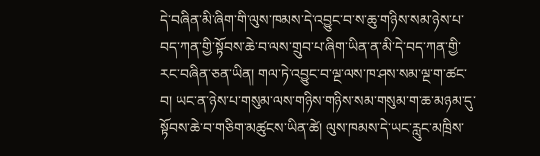དེ་བཞིན་མི་ཞིག་གི་ལུས་ཁམས་དེ་འབྱུང་བ་ས་ཆུ་གཉིས་སམ་ཉེས་པ་བད་ཀན་གྱི་སྟོབས་ཆེ་བ་ལས་གྲུབ་པ་ཞིག་ཡིན་ན་མི་དེ་བད་ཀན་གྱི་རང་བཞིན་ཅན་ཡིན། གལ་ཏེ་འབྱུང་བ་ལྔ་ལས་ཁ་ཤས་སམ་ལྔ་ག་ཚང་བ། ཡང་ན་ཉེས་པ་གསུམ་ལས་གཉིས་གཉིས་སམ་གསུམ་ག་ཆ་མཉམ་དུ་སྟོབས་ཆེ་བ་གཅིག་མཚུངས་ཡིན་ཚེ། ལུས་ཁམས་དེ་ཡང་རླུང་མཁྲིས་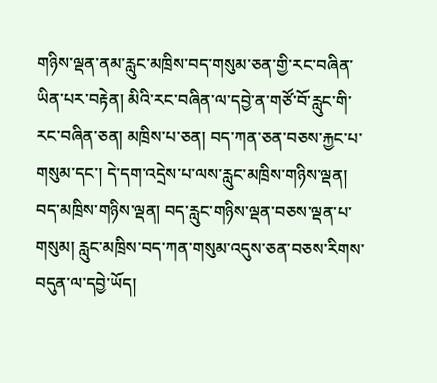གཉིས་ལྡན་ནམ་རླུང་མཁྲིས་བད་གསུམ་ཅན་གྱི་རང་བཞིན་ཡིན་པར་བརྟེན། མིའི་རང་བཞིན་ལ་དབྱེ་ན་གཙོ་བོ་རླུང་གི་རང་བཞིན་ཅན། མཁྲིས་པ་ཅན། བད་ཀན་ཅན་བཅས་རྐྱང་པ་གསུམ་དང་། དེ་དག་འདྲེས་པ་ལས་རླུང་མཁྲིས་གཉིས་ལྡན། བད་མཁྲིས་གཉིས་ལྡན། བད་རླུང་གཉིས་ལྡན་བཅས་ལྡན་པ་གསུམ། རླུང་མཁྲིས་བད་ཀན་གསུམ་འདུས་ཅན་བཅས་རིགས་བདུན་ལ་དབྱེ་ཡོད།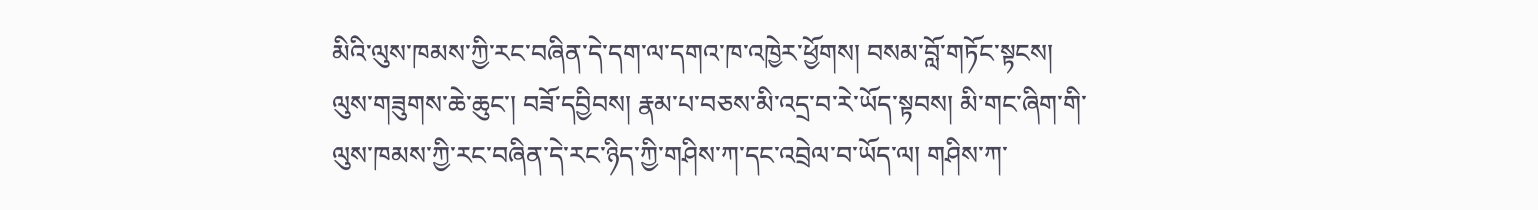མིའི་ལུས་ཁམས་ཀྱི་རང་བཞིན་དེ་དག་ལ་དགའ་ཁ་འཁྱེར་ཕྱོགས། བསམ་བློ་གཏོང་སྟངས། ལུས་གཟུགས་ཆེ་ཆུང་། བཟོ་དབྱིབས། རྣམ་པ་བཅས་མི་འདྲ་བ་རེ་ཡོད་སྟབས། མི་གང་ཞིག་གི་ལུས་ཁམས་ཀྱི་རང་བཞིན་དེ་རང་ཉིད་ཀྱི་གཤིས་ཀ་དང་འབྲེལ་བ་ཡོད་ལ། གཤིས་ཀ་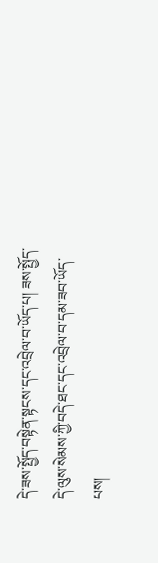དེ་ཟས་སྤྱོད་བསྟེན་སྟངས་དང་འབྲེལ་བ་ཡོད་པ། ཟས་སྤྱོད་དེ་ལུས་སེམས་ཀྱི་བདེ་ཐང་དང་འབྲེལ་བ་དམ་ཟབ་ཡོད་པས།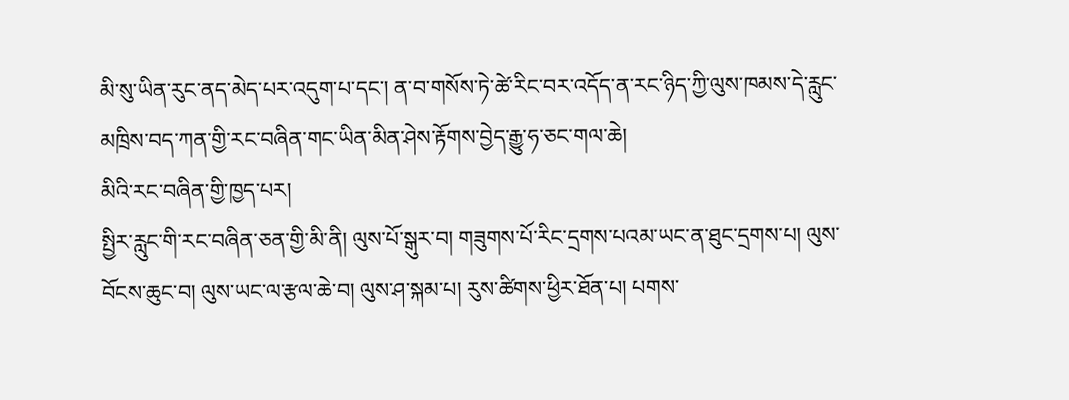མི་སུ་ཡིན་རུང་ནད་མེད་པར་འདུག་པ་དང་། ན་བ་གསོས་ཏེ་ཚེ་རིང་བར་འདོད་ན་རང་ཉིད་ཀྱི་ལུས་ཁམས་དེ་རླུང་མཁྲིས་བད་ཀན་གྱི་རང་བཞིན་གང་ཡིན་མིན་ཤེས་རྟོགས་བྱེད་རྒྱུ་ཧ་ཅང་གལ་ཆེ།
མིའི་རང་བཞིན་གྱི་ཁྱད་པར།
སྤྱིར་རླུང་གི་རང་བཞིན་ཅན་གྱི་མི་ནི། ལུས་པོ་སྒུར་བ། གཟུགས་པོ་རིང་དྲགས་པའམ་ཡང་ན་ཐུང་དྲགས་པ། ལུས་བོངས་ཆུང་བ། ལུས་ཡང་ལ་རྩལ་ཆེ་བ། ལུས་ཤ་སྐམ་པ། རུས་ཚིགས་ཕྱིར་ཐོན་པ། པགས་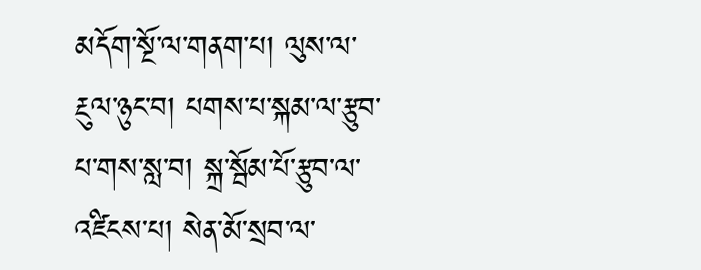མདོག་སྔོ་ལ་གནག་པ། ལུས་ལ་རྔུལ་ཉུང་བ། པགས་པ་སྐམ་ལ་རྩུབ་པ་གས་སླ་བ། སྐྲ་སྦོམ་པོ་རྩུབ་ལ་འཛིངས་པ། སེན་མོ་སྲབ་ལ་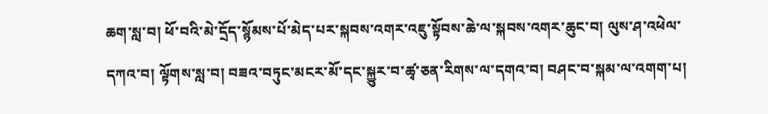ཆག་སླ་བ། ཕོ་བའི་མེ་དྲོད་སྙོམས་པོ་མེད་པར་སྐབས་འགར་འཇུ་སྟོབས་ཆེ་ལ་སྐབས་འགར་ཆུང་བ། ལུས་ཤ་འཕེལ་དཀའ་བ། ལྟོགས་སླ་བ། བཟའ་བཏུང་མངར་མོ་དང་སྐྱུར་བ་ཚྭ་ཅན་རིགས་ལ་དགའ་བ། བཤང་བ་སྐམ་ལ་འགག་པ།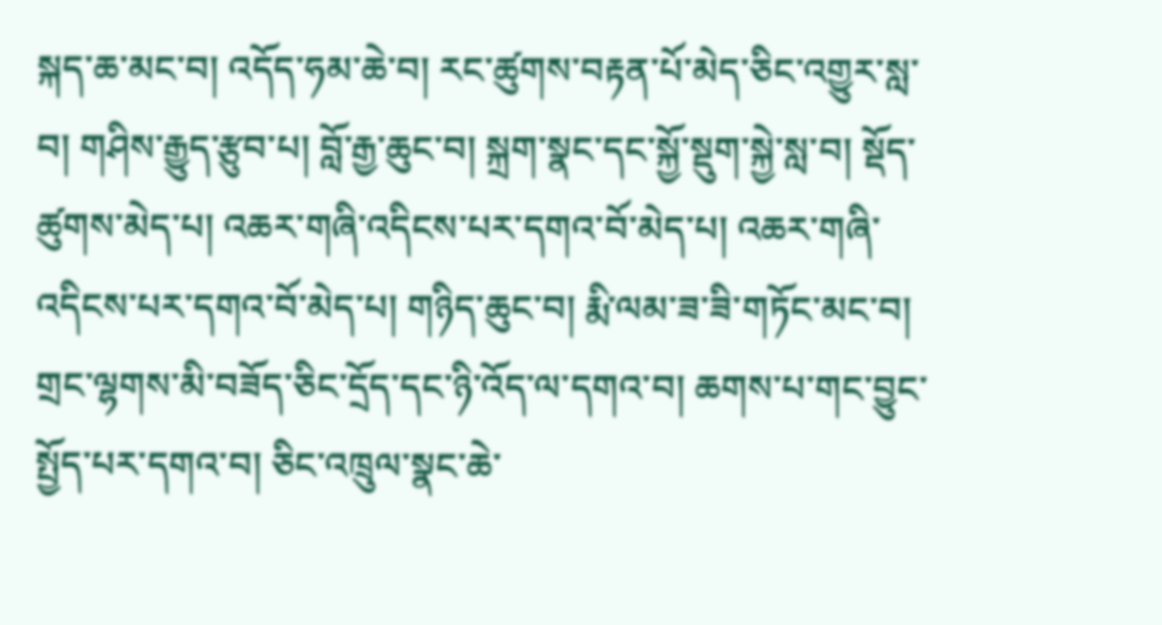སྐད་ཆ་མང་བ། འདོད་ཧམ་ཆེ་བ། རང་ཚུགས་བརྟན་པོ་མེད་ཅིང་འགྱུར་སླ་བ། གཤིས་རྒྱུད་རྩུབ་པ། བློ་རྒྱ་ཆུང་བ། སྐྲག་སྣང་དང་སྐྱོ་སྡུག་སྐྱེ་སླ་བ། སྡོད་ཚུགས་མེད་པ། འཆར་གཞི་འདིངས་པར་དགའ་བོ་མེད་པ། འཆར་གཞི་འདིངས་པར་དགའ་བོ་མེད་པ། གཉིད་ཆུང་བ། རྨི་ལམ་ཟ་ཟི་གཏོང་མང་བ། གྲང་ལྷགས་མི་བཟོད་ཅིང་དྲོད་དང་ཉི་འོད་ལ་དགའ་བ། ཆགས་པ་གང་བྱུང་སྤྱོད་པར་དགའ་བ། ཅིང་འཁྲུལ་སྣང་ཆེ་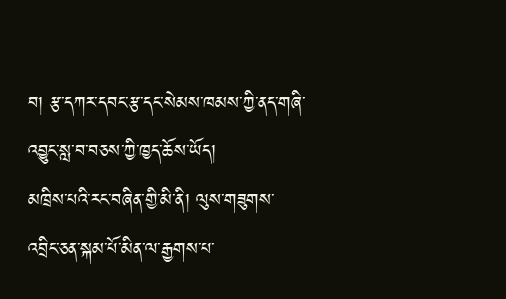བ། རྩ་དཀར་དབང་རྩ་དང་སེམས་ཁམས་ཀྱི་ནད་གཞི་འབྱུང་སླ་བ་བཅས་ཀྱི་ཁྱད་ཆོས་ཡོད།
མཁྲིས་པའི་རང་བཞིན་གྱི་མི་ནི། ལུས་གཟུགས་འབྲིང་ཅན་སྐམ་པོ་མིན་ལ་རྒྱགས་པ་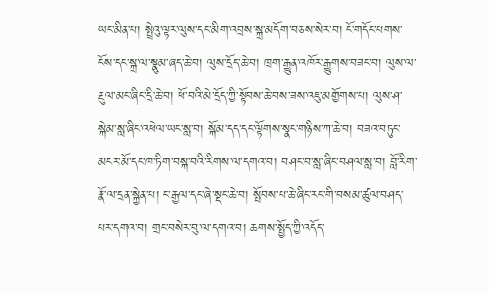ཡང་མིན་པ། སྤྲེའུ་ལྟར་ལུས་དང་མིག་འབྲས་སྐྲ་མདོག་བཅས་སེར་བ། ངོ་གདོང་པགས་ངོས་དང་སྐྲ་ལ་སྣུམ་ཞད་ཆེ་བ། ལུས་དྲོད་ཆེ་བ། ཁྲག་རྒྱུན་འཁོར་རྒྱུགས་བཟང་བ། ལུས་ལ་རྔུལ་མང་ཞིང་དྲི་ཆེ་བ། ཕོ་བའི་མེ་དྲོད་ཀྱི་སྟོབས་ཆེ་བས་ཟས་འཇུ་མགྱོགས་པ། ལུས་ཤ་སྐེམ་སླ་ཞིང་འཕེལ་ཡང་སླ་བ། སྐོམ་དད་དང་ལྟོགས་སྣང་གཉིས་ཀ་ཆེ་བ། བཟའ་བཏུང་མངར་མོ་དང་ཁ་ཏིག་བསྐ་བའི་རིགས་ལ་དགའ་བ། བཤང་བ་སླ་ཞིང་བཤལ་སླ་བ། བློ་རིག་རྣོ་ལ་དྲན་སྐྱེན་པ། ང་རྒྱལ་དང་ཞེ་སྡང་ཆེ་བ། སྤོབས་པ་ཆེ་ཞིང་རང་གི་བསམ་ཚུལ་བཤད་པར་དགའ་བ། གྲང་བསེར་བུ་ལ་དགའ་བ། ཆགས་སྤྱོད་ཀྱི་འདོད་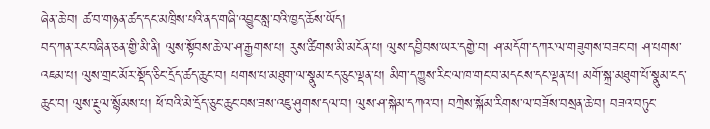ཞེན་ཆེ་བ། ཚ་བ་གཉན་ཚད་དང་མཁྲིས་པའི་ནད་གཞི་འབྱུང་སླ་བའི་ཁྱད་ཆོས་ཡོད།
བད་ཀན་རང་བཞིན་ཅན་གྱི་མི་ནི། ལུས་སྟོབས་ཆེ་ལ་ཤ་རྒྱགས་པ། རུས་ཚིགས་མི་མངོན་པ། ལུས་དབྱིབས་ཡར་དགྱེ་བ། ཤ་མདོག་དཀར་ལ་གཟུགས་བཟང་བ། ཤ་པགས་འཇམ་པ། ལུས་གྲང་མོར་སྡོད་ཅིང་དྲོད་ཚད་ཆུང་བ། པགས་པ་མཐུག་ལ་སྣུམ་ངད་ཅུང་ལྡན་པ། མིག་དཀྱུས་རིང་ལ་ཁ་གང་བ་མདངས་དང་ལྡན་པ། མགོ་སྐྲ་མཐུག་པོ་སྣུམ་ངད་ཆུང་བ། ལུས་རྔུལ་སྙོམས་པ། ཕོ་བའི་མེ་དྲོད་ཅུང་ཆུང་བས་ཟས་འཇུ་ཤུགས་དལ་བ། ལུས་ཤ་སྐེམ་དཀའ་བ། བཀྲེས་སྐོམ་རིགས་ལ་བཟོས་བསྲན་ཆེ་བ། བཟའ་བཏུང་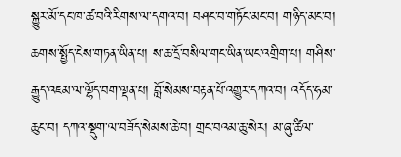སྐྱུར་མོ་དང་ཁ་ཚ་བའི་རིགས་ལ་དགའ་བ། བཤང་བ་གཏོང་མང་བ། གཉིད་མང་བ། ཆགས་སྤྱོད་ངེས་གཏན་ཡིན་པ། ས་ཆ་དྲོ་བསིལ་གང་ཡིན་ཡང་འགྲིག་པ། གཤིས་རྒྱུད་འཇམ་ལ་ལྷོད་བག་ལྡན་པ། བློ་སེམས་བརྟན་པོ་འགྱུར་དཀའ་བ། འདོད་ཧམ་ཆུང་བ། དཀའ་སྡུག་ལ་བཟོད་སེམས་ཆེ་བ། གྲང་བའམ་ཆུ་སེར། མ་ཞུ་ཚིལ་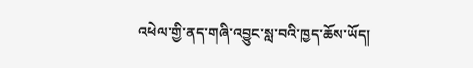འཕེལ་གྱི་ནད་གཞི་འབྱུང་སླ་བའི་ཁྱད་ཆོས་ཡོད།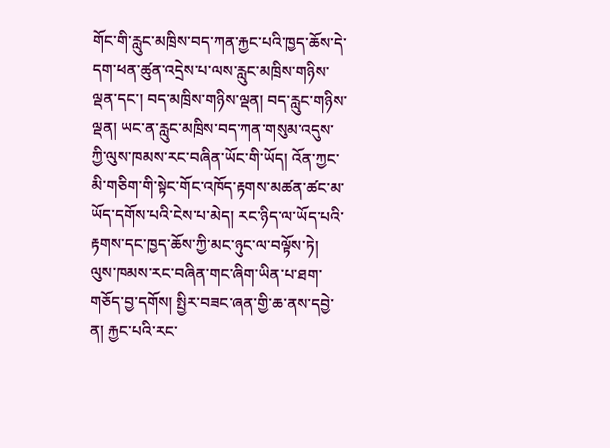གོང་གི་རླུང་མཁྲིས་བད་ཀན་རྐྱང་པའི་ཁྱད་ཆོས་དེ་དག་ཕན་ཚུན་འདྲེས་པ་ལས་རླུང་མཁྲིས་གཉིས་ལྡན་དང་། བད་མཁྲིས་གཉིས་ལྡན། བད་རླུང་གཉིས་ལྡན། ཡང་ན་རླུང་མཁྲིས་བད་ཀན་གསུམ་འདུས་ཀྱི་ལུས་ཁམས་རང་བཞིན་ཡོང་གི་ཡོད། འོན་ཀྱང་མི་གཅིག་གི་སྟེང་གོང་འཁོད་རྟགས་མཚན་ཚང་མ་ཡོད་དགོས་པའི་ངེས་པ་མེད། རང་ཉིད་ལ་ཡོད་པའི་རྟགས་དང་ཁྱད་ཆོས་ཀྱི་མང་ཉུང་ལ་བལྟོས་ཏེ། ལུས་ཁམས་རང་བཞིན་གང་ཞིག་ཡིན་པ་ཐག་གཅོད་བྱ་དགོས། སྤྱིར་བཟང་ཞན་གྱི་ཆ་ནས་དབྱེ་ན། རྐྱང་པའི་རང་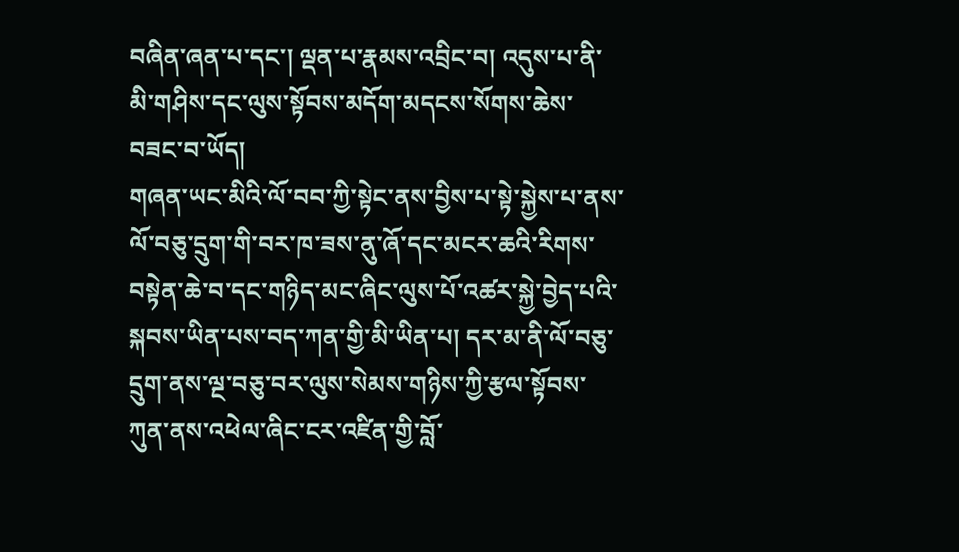བཞིན་ཞན་པ་དང་། ལྡན་པ་རྣམས་འབྲིང་བ། འདུས་པ་ནི་མི་གཤིས་དང་ལུས་སྟོབས་མདོག་མདངས་སོགས་ཆེས་བཟང་བ་ཡོད།
གཞན་ཡང་མིའི་ལོ་བབ་ཀྱི་སྟེང་ནས་བྱིས་པ་སྟེ་སྐྱེས་པ་ནས་ལོ་བཅུ་དྲུག་གི་བར་ཁ་ཟས་ནུ་ཞོ་དང་མངར་ཆའི་རིགས་བསྟེན་ཆེ་བ་དང་གཉིད་མང་ཞིང་ལུས་པོ་འཚར་སྐྱེ་བྱེད་པའི་སྐབས་ཡིན་པས་བད་ཀན་གྱི་མི་ཡིན་པ། དར་མ་ནི་ལོ་བཅུ་དྲུག་ནས་ལྔ་བཅུ་བར་ལུས་སེམས་གཉིས་ཀྱི་རྩལ་སྟོབས་ཀུན་ནས་འཕེལ་ཞིང་ངར་འཛིན་གྱི་བློ་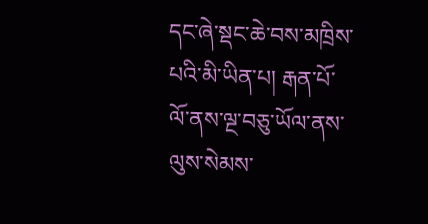དང་ཞེ་སྡང་ཆེ་བས་མཁྲིས་པའི་མི་ཡིན་པ། རྒན་པོ་ལོ་ནས་ལྔ་བཅུ་ཡོལ་ནས་ལུས་སེམས་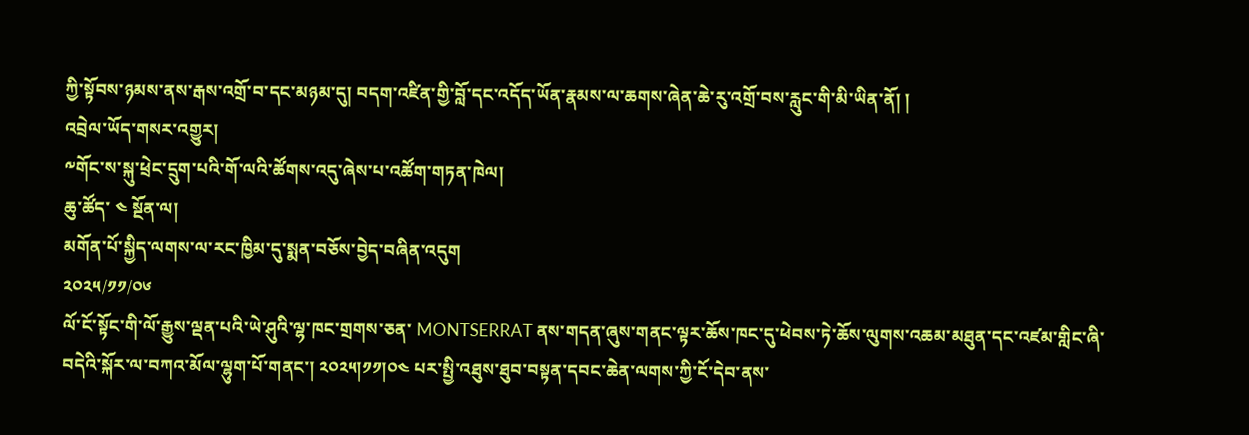ཀྱི་སྟོབས་ཉམས་ནས་རྒས་འགྲོ་བ་དང་མཉམ་དུ། བདག་འཛིན་གྱི་བློ་དང་འདོད་ཡོན་རྣམས་ལ་ཆགས་ཞེན་ཆེ་རུ་འགྲོ་བས་རླུང་གི་མི་ཡིན་ནོ། །
འབྲེལ་ཡོད་གསར་འགྱུར།
༸གོང་ས་སྐུ་ཕྲེང་དྲུག་པའི་གོ་ལའི་ཚོགས་འདུ་ཞེས་པ་འཚོག་གཏན་ཁེལ།
ཆུ་ཚོད་ ༤ སྔོན་ལ།
མགོན་པོ་སྐྱིད་ལགས་ལ་རང་ཁྱིམ་དུ་སྨན་བཅོས་བྱེད་བཞིན་འདུག
༢༠༢༥/༡༡/༠༦
ལོ་ངོ་སྟོང་གི་ལོ་རྒྱུས་ལྡན་པའི་ཡེ་ཤུའི་ལྷ་ཁང་གྲགས་ཅན་ MONTSERRAT ནས་གདན་ཞུས་གནང་ལྟར་ཆོས་ཁང་དུ་ཕེབས་ཏེ་ཆོས་ལུགས་འཆམ་མཐུན་དང་འཛམ་གླིང་ཞི་བདེའི་སྐོར་ལ་བཀའ་མོལ་ལྷུག་པོ་གནང་། ༢༠༢༥།༡༡།༠༤ པར་སྤྱི་འཐུས་ཐུབ་བསྟན་དབང་ཆེན་ལགས་ཀྱི་ངོ་དེབ་ནས་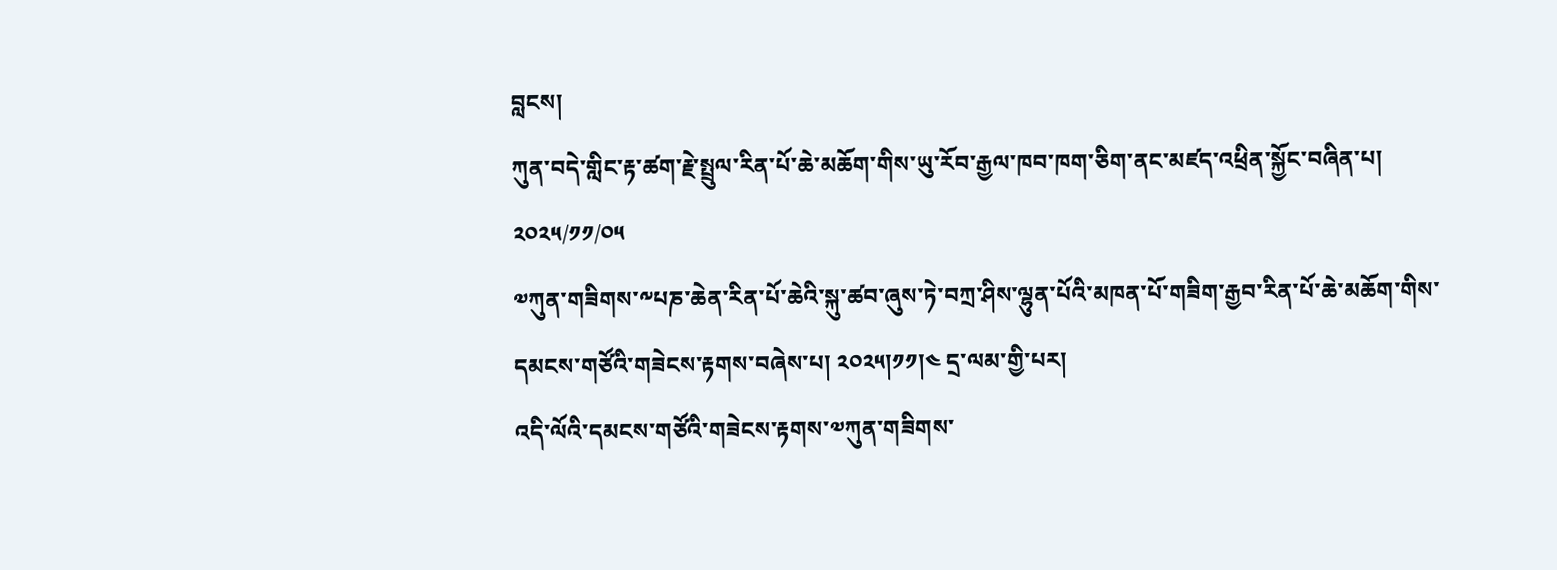བླངས།
ཀུན་བདེ་གླིང་རྟ་ཚག་རྗེ་སྤྲུལ་རིན་པོ་ཆེ་མཆོག་གིས་ཡུ་རོབ་རྒྱལ་ཁབ་ཁག་ཅིག་ནང་མཛད་འཕྲིན་སྐྱོང་བཞིན་པ།
༢༠༢༥/༡༡/༠༥
༧ཀུན་གཟིགས་༸པཎ་ཆེན་རིན་པོ་ཆེའི་སྐུ་ཚབ་ཞུས་ཏེ་བཀྲ་ཤིས་ལྷུན་པོའི་མཁན་པོ་གཟིག་རྒྱབ་རིན་པོ་ཆེ་མཆོག་གིས་དམངས་གཙོའི་གཟེངས་རྟགས་བཞེས་པ། ༢༠༢༥།༡༡།༤ དྲ་ལམ་གྱི་པར།
འདི་ལོའི་དམངས་གཙོའི་གཟེངས་རྟགས་༧ཀུན་གཟིགས་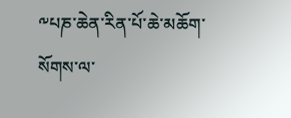༸པཎ་ཆེན་རིན་པོ་ཆེ་མཆོག་སོགས་ལ་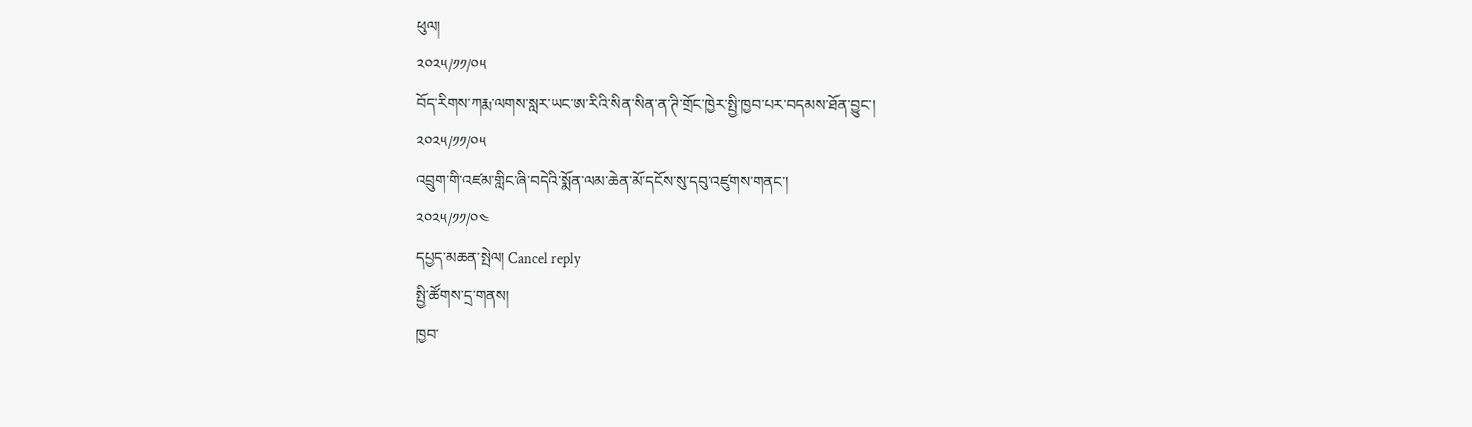ཕུལ།
༢༠༢༥/༡༡/༠༥
བོད་རིགས་ཀརྨ་ལགས་སླར་ཡང་ཨ་རིའི་སིན་སིན་ན་ཊི་གྲོང་ཁྱེར་སྤྱི་ཁྱབ་པར་བདམས་ཐོན་བྱུང་།
༢༠༢༥/༡༡/༠༥
འབྲུག་གི་འཛམ་གླིང་ཞི་བདེའི་སྨོན་ལམ་ཆེན་མོ་དངོས་སུ་དབུ་འཛུགས་གནང་།
༢༠༢༥/༡༡/༠༤
དཔྱད་མཆན་སྤེལ། Cancel reply
སྤྱི་ཚོགས་དྲ་གནས།
ཁྱབ་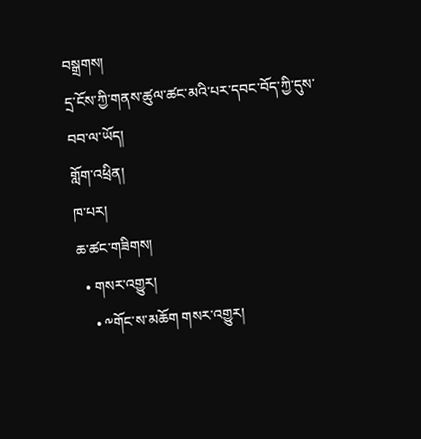བསྒྲགས།
དྲ་ངོས་ཀྱི་གནས་ཚུལ་ཚང་མའི་པར་དབང་བོད་ཀྱི་དུས་བབ་ལ་ཡོད།
གློག་འཕྲིན།
ཁ་པར།
ཆ་ཚང་གཟིགས།
  • གསར་འགྱུར།
    • ༸གོང་ས་མཆོག གསར་འགྱུར།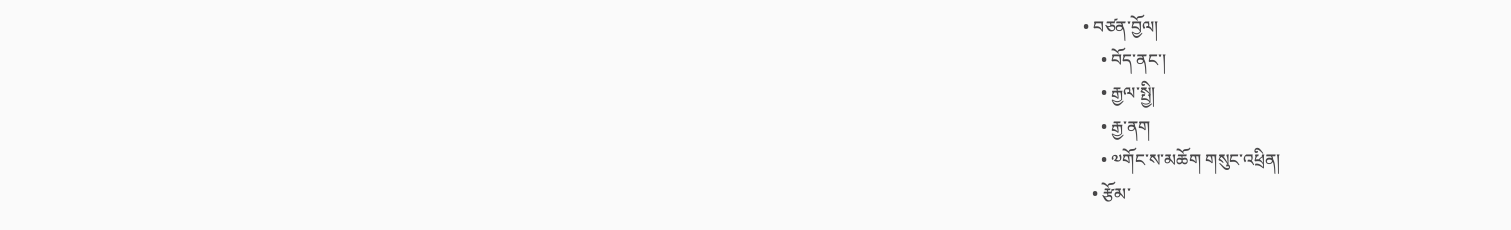• བཙན་བྱོལ།
    • བོད་ནང་།
    • རྒྱལ་སྤྱི།
    • རྒྱ་ནག
    • ༧གོང་ས་མཆོག གསུང་འཕྲིན།
  • རྩོམ་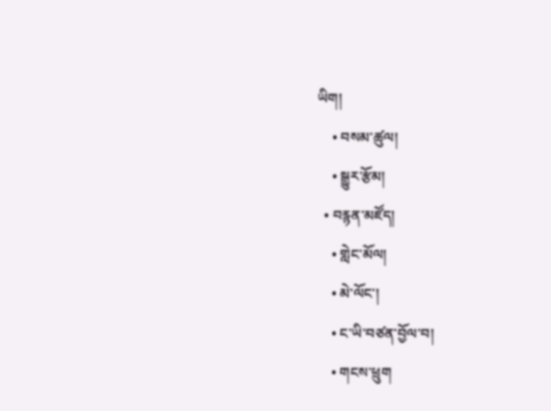ཡིག།
    • བསམ་ཚུལ།
    • སྒྱུར་རྩོམ།
  • བརྙན་མཛོད།
    • གླེང་མོལ།
    • མེ་ལོང་།
    • ང་ཡི་བཙན་བྱོལ་བ།
    • གངས་ཕྲུག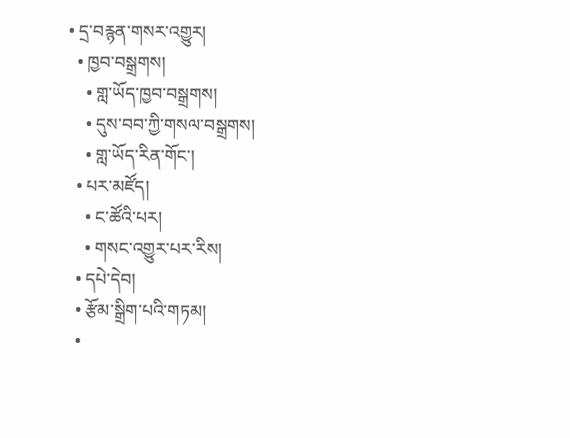• དྲ་བརྙན་གསར་འགྱུར།
  • ཁྱབ་བསྒྲགས།
    • གླ་ཡོད་ཁྱབ་བསྒྲགས།
    • དུས་བབ་ཀྱི་གསལ་བསྒྲགས།
    • གླ་ཡོད་རིན་གོང་།
  • པར་མཛོད།
    • ང་ཚོའི་པར།
    • གསང་འགྱུར་པར་རིས།
  • དཔེ་དེབ།
  • རྩོམ་སྒྲིག་པའི་གཏམ།
  •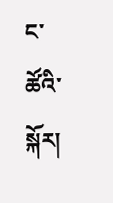ང་ཚོའི་སྐོར།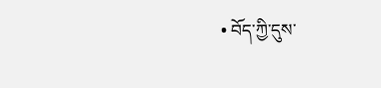• བོད་ཀྱི་དུས་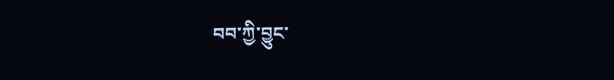བབ་ཀྱི་བྱུང་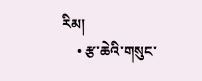རིམ།
    • རྩ་ཆེའི་གསུང་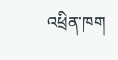འཕྲིན་ཁག